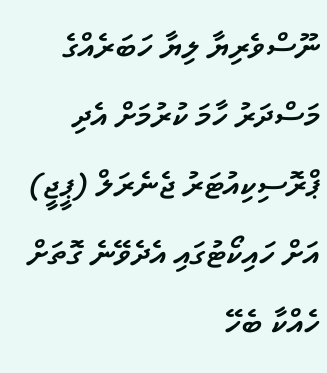ނޫސްވެރިޔާ ލިޔާ ހަބަރެއްގެ މަސްދަރު ހާމަ ކުރުމަށް އެދި ޕްރޮސިކިއުޓަރު ޖެނެރަލް (ޕީޖީ) އަށް ހައިކޯޓުގައި އެދެވޭނެ ގޮތަށް ހެއްކާ ބެހޭ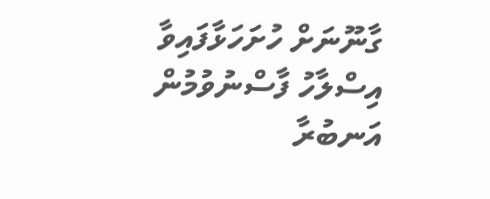ގާނޫނަށް ހުށަހަޅާފައިވާ އިސްލާހު ފާސްނުވުމުން އަނބުރާ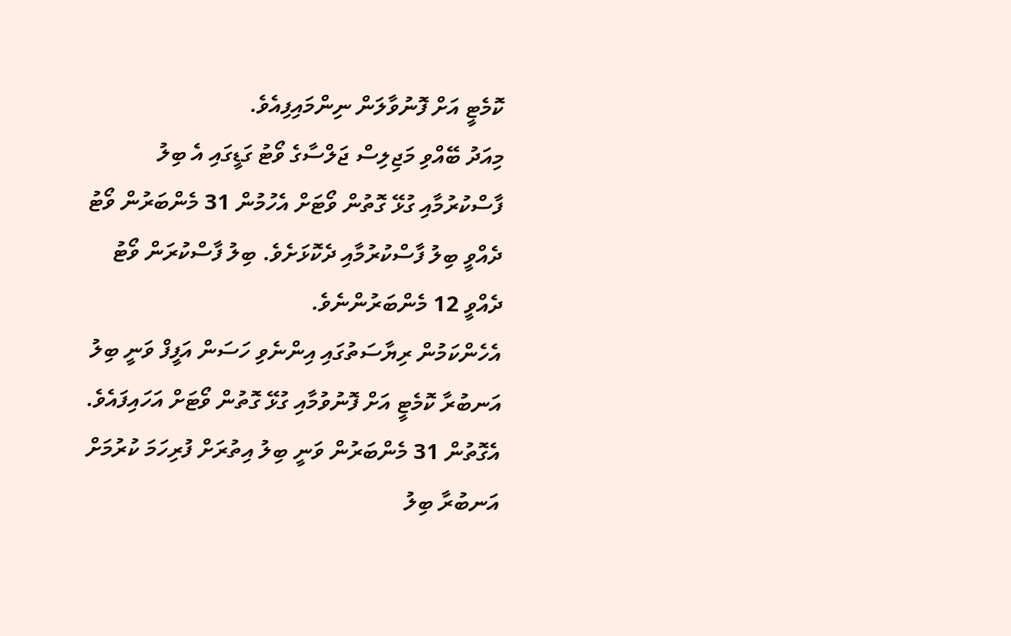ކޮމެޓީ އަށް ފޮނުވާލަން ނިންމައިފިއެވެ.
މިއަދު ބޭއްވި މަޖިލިސް ޖަލްސާގެ ވޯޓު ގަޑީގައި އެ ބިލު ފާސްކުރުމާއި ގުޅޭ ގޮތުން ވޯޓަށް އެހުމުން 31 މެންބަރުން ވޯޓު ދެއްވީ ބިލު ފާސްކުރުމާއި ދެކޮޅަށެވެ. ބިލު ފާސްކުރަން ވޯޓު ދެއްވީ 12 މެންބަރުންނެވެ.
އެހެންކަމުން ރިޔާސަތުގައި އިންނެވި ހަސަން އަފީފް ވަނީ ބިލު އަނބުރާ ކޮމެޓީ އަށް ފޮނުވުމާއި ގުޅޭ ގޮތުން ވޯޓަށް އަހައިފައެވެ.
އެގޮތުން 31 މެންބަރުން ވަނީ ބިލު އިތުރަށް ފުރިހަމަ ކުރުމަށް އަނބުރާ ބިލު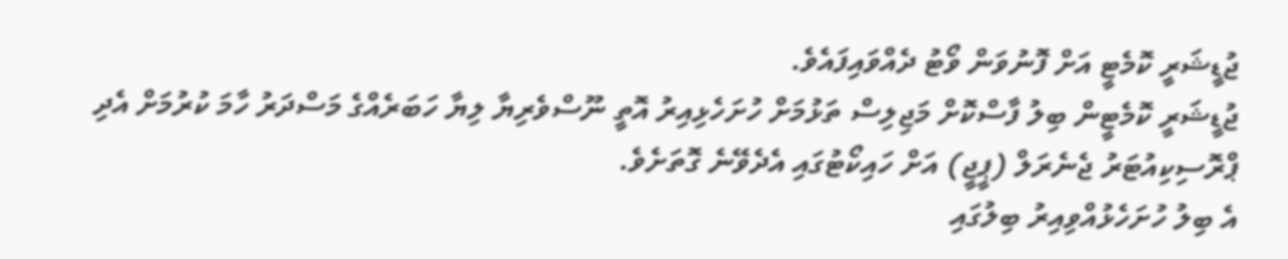ޖުޑީޝަރީ ކޮމެޓީ އަށް ފޮނުވަން ވޯޓު ދެއްވައިފައެވެ.
ޖުޑީޝަރީ ކޮމެޓީން ބިލު ފާސްކޮށް މަޖިލިސް ތަޅުމަށް ހުށަހެޅިއިރު އޮތީ ނޫސްވެރިޔާ ލިޔާ ހަބަރެއްގެ މަސްދަރު ހާމަ ކުރުމަށް އެދި ޕްރޮސިކިއުޓަރު ޖެނެރަލް (ޕީޖީ) އަށް ހައިކޯޓުގައި އެދެވޭނެ ގޮތަށެވެ.
އެ ބިލު ހުށަހެޅުއްވިއިރު ބިލުގައި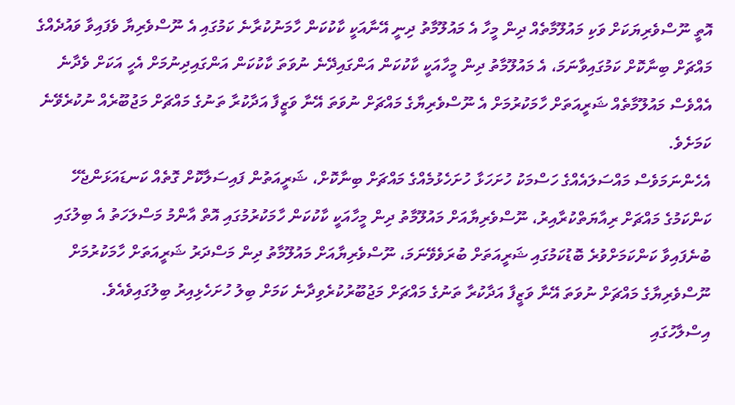އޮތީ ނޫސްވެރިޔަކަށް ވަކި މައުލޫމާތެއް ދިން މީހާ އެ މައުލޫމާތު ދިނީ އޭނާއަކީ ކާކުކަން ހާމަނުކުރާނެ ކަމުގައި އެ ނޫސްވެރިޔާ ވެފައިވާ ވައުދެއްގެ މައްޗަށް ބިނާކޮށް ކަމުގައިވާނަމަ، އެ މައުލޫމާތު ދިން މީހާއަކީ ކާކުކަން އަންގައިދޭނެ ނުވަތަ ކާކުކަން އަންގައިދިނުމަށް އެހީ އަކަށް ވެދާނެ އެއްވެސް މައުލޫމާތެއް ޝަރީއަތަށް ހާމަކުރުމަށް އެ ނޫސްވެރިޔާގެ މައްޗަށް ނުވަތަ އޭނާ ވަޒީފާ އަދާކުރާ ތަނުގެ މައްޗަށް މަޖުބޫރެއް ނުކުރެވޭނެ ކަމަށެވެ.
އެހެންނަމަވެސް މައްސަލައެއްގެ ހަސްމަކު ހުށަހަޅާ ހުށަހެޅުމެއްގެ މައްޗަށް ބިނާކޮށް، ޝަރީއަތުން ފައިސަލާކޮށް ގޮތެއް ކަނޑައަޅަންޖެހޭ ކަންކަމުގެ މައްޗަށް ރިއާޔަތްކުރާއިރު، ނޫސްވެރިޔާއަށް މައުލޫމާތު ދިން މީހާއަކީ ކާކުކަން ހާމަކުރުމުގައި އޮތް އާންމު މަސްލަހަތު އެ ބިލުގައި ބުނެފައިވާ ކަންކަމަށްވުރެ ބޮޑުކަމުގައި ޝަރީއަތަށް ބުރަވެވޭނަމަ، ނޫސްވެރިޔާއަށް މައުލޫމާތު ދިން މަސްދަރު ޝަރީއަތަށް ހާމަކުރުމަށް ނޫސްވެރިޔާގެ މައްޗަށް ނުވަތަ އޭނާ ވަޒީފާ އަދާކުރާ ތަނުގެ މައްޗަށް މަޖުބޫރުކުރެވިދާނެ ކަމަށް ބިލު ހުށަހެޅިއިރު ބިލުގައިވެއެވެ.
އިސްލާހުގައި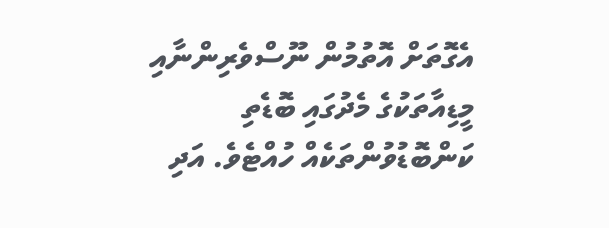އެގޮތަށް އޮތުމުން ނޫސްވެރިންނާއި މީޑިއާތަކުގެ މެދުގައި ބޮޑެތި ކަންބޮޑުވުންތަކެއް ހުއްޓެވެ. އަދި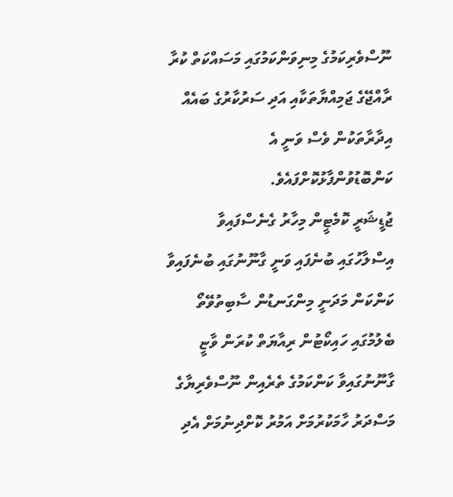ނޫސްވެރިކަމުގެ މިނިވަންކަމުގައި މަސައްކަތް ކުރާ ރާއްޖޭގެ ޖަމިއްޔާތަކާއި އަދި ސަރުކާރުގެ ބައެއް އިދާރާތަކުން ވެސް ވަނީ އެ ކަންބޮޑުވުންފާޅުކޮށްފައެވެ.
ޖުޑީޝަރީ ކޮމެޓީން މިހާރު ގެނެސްފައިވާ އިސްލާހުގައި ބުނެފައި ވަނީ ގާނޫނުގައި ބުނެފައިވާ ކަންކަން މަދަނީ މިންގަނޑުން ސާބިތުވޭތޯ ބެލުމުގައި ހައިކޯޓުން ރިއާޔަތް ކުރަން ވާޏީ ގާނޫނުގައިވާ ކަންކަމުގެ ތެރެއިން ނޫސްވެރިޔާގެ މަސްދަރު ހާމަކުރުމަށް އަމުރު ކޮށްދިނުމަށް އެދި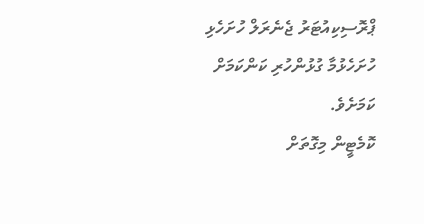ޕްރޮސިކިއުޓަރު ޖެނެރަލް ހުށަހެޅި ހުށަހެޅުމާ ގުޅުންހުރި ކަންކަމަށް ކަމަށެވެ.
ކޮމެޓީން މިގޮތަށް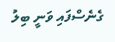ގެނެސްފައި ވަނީ ބިލު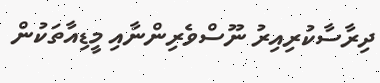ދިރާސާކުރިއިރު ނޫސްވެރިންނާއި މީޑިއާތަކުން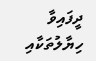ދީފައިވާ ހިޔާލުތަކާއި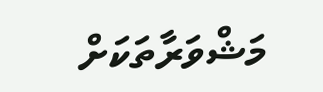މަޝްވަރާތަކަށް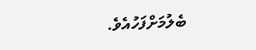ބެލުމަށްފަހުއެވެ.